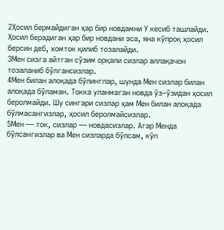2Ҳосил бермайдиган ҳар бир новдамни У кесиб ташлайди. Ҳосил берадиган ҳар бир новдани эса, яна кўпроқ ҳосил берсин деб, хомток қилиб тозалайди.
3Мен сизга айтган сўзим орқали сизлар аллақачон тозаланиб бўлгансизлар.
4Мен билан алоқада бўлинглар, шунда Мен сизлар билан алоқада бўламан. Токка уланмаган новда ўз–ўзидан ҳосил беролмайди. Шу сингари сизлар ҳам Мен билан алоқада бўлмасангизлар, ҳосил беролмайсизлар.
5Мен — ток, сизлар — новдасизлар. Агар Менда бўлсангизлар ва Мен сизларда бўлсам, кўп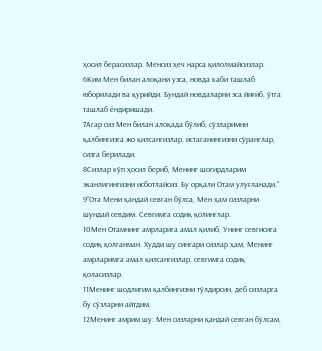ҳосил берасизлар. Менсиз ҳеч нарса қилолмайсизлар.
6Ким Мен билан алоқани узса, новда каби ташлаб юборилади ва қурийди. Бундай новдаларни эса йиғиб, ўтга ташлаб ёндиришади.
7Агар сиз Мен билан алоқада бўлиб, сўзларимни қалбингизга жо қилсангизлар, истаганингизни сўранглар, сизга берилади.
8Сизлар кўп ҳосил бериб, Менинг шогирдларим эканлигингизни исботлайсиз. Бу орқали Отам улуғланади.”
9“Ота Мени қандай севган бўлса, Мен ҳам сизларни шундай севдим. Севгимга содиқ қолинглар.
10Мен Отамнинг амрларига амал қилиб, Унинг севгисига содиқ қолганман. Худди шу сингари сизлар ҳам, Менинг амрларимга амал қилсангизлар, севгимга содиқ қоласизлар.
11Менинг шодлигим қалбингизни тўлдирсин, деб сизларга бу сўзларни айтдим.
12Менинг амрим шу: Мен сизларни қандай севган бўлсам,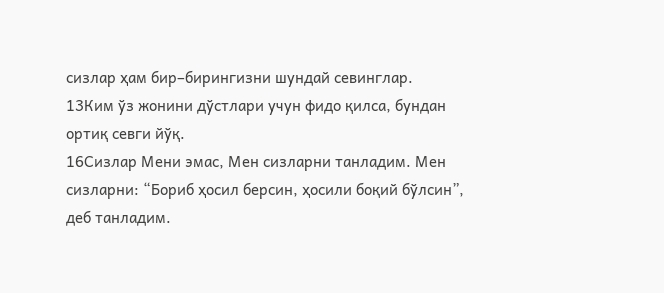сизлар ҳам бир–бирингизни шундай севинглар.
13Ким ўз жонини дўстлари учун фидо қилса, бундан ортиқ севги йўқ.
16Сизлар Мени эмас, Мен сизларни танладим. Мен сизларни: “Бориб ҳосил берсин, ҳосили боқий бўлсин”, деб танладим.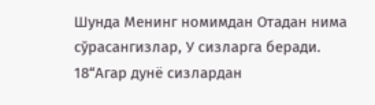Шунда Менинг номимдан Отадан нима сўрасангизлар, У сизларга беради.
18“Агар дунё сизлардан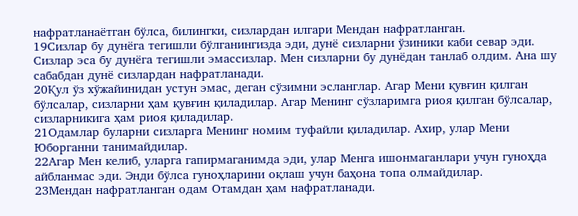нафратланаётган бўлса, билингки, сизлардан илгари Мендан нафратланган.
19Сизлар бу дунёга тегишли бўлганингизда эди, дунё сизларни ўзиники каби севар эди. Сизлар эса бу дунёга тегишли эмассизлар. Мен сизларни бу дунёдан танлаб олдим. Ана шу сабабдан дунё сизлардан нафратланади.
20Қул ўз хўжайинидан устун эмас, деган сўзимни эсланглар. Агар Мени қувғин қилган бўлсалар, сизларни ҳам қувғин қиладилар. Агар Менинг сўзларимга риоя қилган бўлсалар, сизларникига ҳам риоя қиладилар.
21Одамлар буларни сизларга Менинг номим туфайли қиладилар. Ахир, улар Мени Юборганни танимайдилар.
22Агар Мен келиб, уларга гапирмаганимда эди, улар Менга ишонмаганлари учун гуноҳда айбланмас эди. Энди бўлса гуноҳларини оқлаш учун баҳона топа олмайдилар.
23Мендан нафратланган одам Отамдан ҳам нафратланади.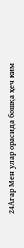24Агар Мен улар орасида бошқа ҳеч ким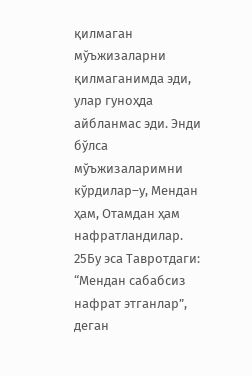қилмаган мўъжизаларни қилмаганимда эди, улар гуноҳда айбланмас эди. Энди бўлса мўъжизаларимни кўрдилар–у, Мендан ҳам, Отамдан ҳам нафратландилар.
25Бу эса Тавротдаги: “Мендан сабабсиз нафрат этганлар”, деган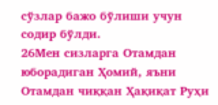сўзлар бажо бўлиши учун содир бўлди.
26Мен сизларга Отамдан юборадиган Ҳомий, яъни Отамдан чиққан Ҳақиқат Руҳи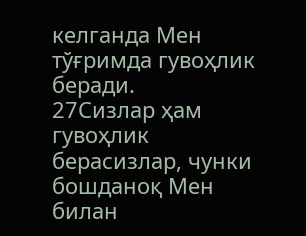келганда Мен тўғримда гувоҳлик беради.
27Сизлар ҳам гувоҳлик берасизлар, чунки бошданоқ Мен билан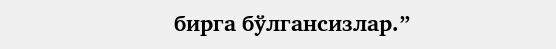бирга бўлгансизлар.”